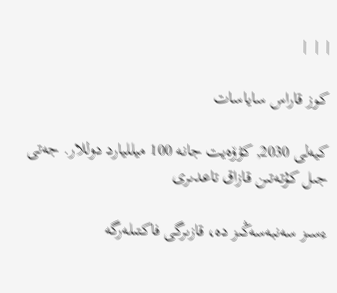|  |  |

كوز قاراس ساياسات

كيەلى 2030, كۋۆەيت جانە 100 ميلليارد دوللار. جەتى جىل كۇتەتىن قازاق تاعدىرى

ءسىز سەنبەسەڭىز دە، قازىرگى فاكتىلەرگە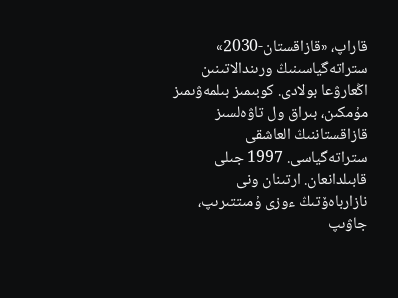قاراپ، «قازاقستان-2030» ستراتەگياسىنىڭ ورىندالاتىنىن اڭعارۋعا بولادى. كوبىمىز بىلمەۋىمىز مۇمكىن، بىراق ول تاۋەلسىز قازاقستاننىڭ العاشقى ستراتەگياسى. 1997 جىلى قابىلدانعان. ارتىنان ونى نازارباەۆتىڭ ءوزى ۇمىتتىرىپ، جاۋىپ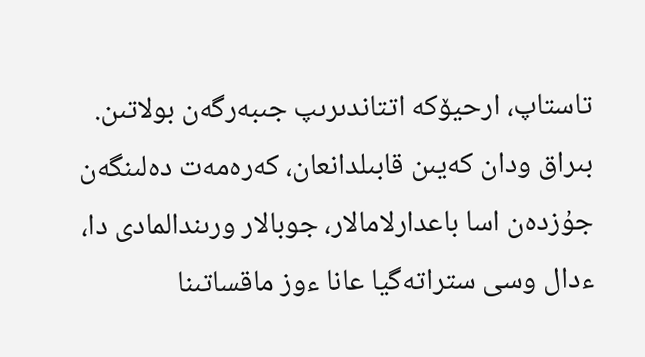تاستاپ، ارحيۆكە اتتاندىرىپ جىبەرگەن بولاتىن. بىراق ودان كەيىن قابىلدانعان، كەرەمەت دەلىنگەن جۇزدەن اسا باعدارلامالار، جوبالار ورىندالمادى دا، ءدال وسى ستراتەگيا عانا ءوز ماقساتىنا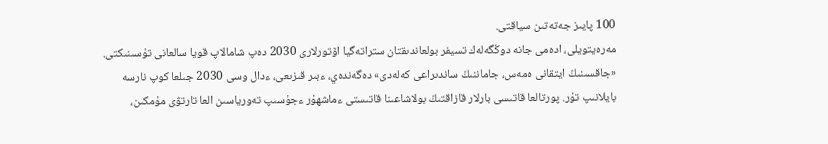100 پايىز جەتەتىن سياقتى.
مەرەيتويلى، ادەمى جانە دوڭگەلەك تسيفر بولعاندىقتان ستراتەگيا اۆتورلارى 2030 دەپ شامالاپ قويا سالعانى تۇسىنىكتى. «جاقسىنىڭ ايتقانى ەمەس، جاماننىڭ ساندىراعى كەلەدى» دەگەندەي، ءبىر قىزىعى، ءدال وسى 2030 جىلعا كوپ نارسە بايلانىپ تۇر. پورتالعا قاتىسى بارلار قازاقتىڭ بولاشاعىنا قاتىستى ءماشھۇر ءجۇسىپ تەورياسىن العا تارتۋى مۇمكىن،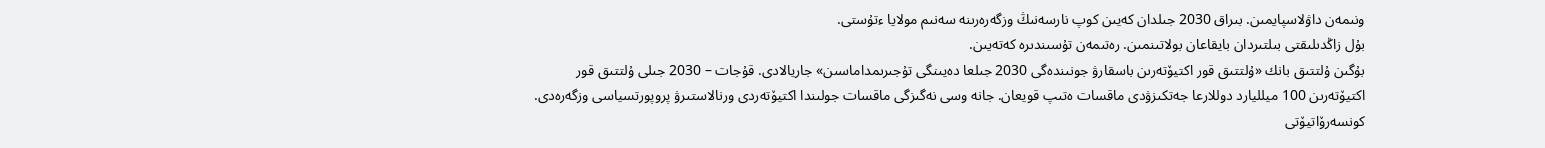ونىمەن داۋلاسپايمىن. بىراق 2030 جىلدان كەيىن كوپ نارسەنىڭ وزگەرەرىنە سەنىم مولايا ءتۇستى.
بۇل زاڭدىلىقتى بىلتىردان بايقاعان بولاتىنمىن. رەتىمەن تۇسىندىرە كەتەيىن.
بۇگىن ۇلتتىق بانك «ۇلتتىق قور اكتيۆتەرىن باسقارۋ جونىندەگى 2030 جىلعا دەيىنگى تۇجىرىمداماسىن» جاريالادى. قۇجات – 2030 جىلى ۇلتتىق قور اكتيۆتەرىن 100 ميلليارد دوللارعا جەتكىزۋدى ماقسات ەتىپ قويعان. جانە وسى نەگىزگى ماقسات جولىندا اكتيۆتەردى ورنالاستىرۋ پروپورتسياسى وزگەرەدى. كونسەرۆاتيۆتى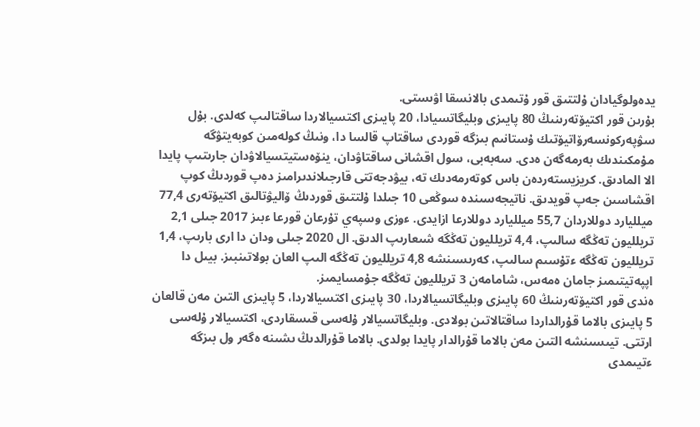يدەولوگيادان ۇلتتىق قور ۇتىمدى بالانسقا اۋىستى.
بۇرىن قور اكتيۆتەرىنىڭ 80 پايىزى وبليگاتسيادا، 20 پايىزى اكتسيالاردا ساقتالىپ كەلدى. بۇل سۋپەركونسەرۆاتيۆتىك ۇستانىم بىزگە قوردى ساقتاپ قالسا دا، ونىڭ كولەمىن كوبەيتۋگە مۇمكىندىك بەرمەگەن ەدى. سەبەبى، سول اقشانى ساقتاۋدان، ينۆەستيتسيالاۋدان جارىتىپ پايدا الا المادىق. كريزيستەردەن باس كوتەرمەدىك تە، بيۋدجەتتى قارجىلاندىرامىز دەپ قوردىڭ كوپ اقشاسىن جەپ قويدىق. ناتيجەسىندە سوڭعى 10 جىلدا ۇلتتىق قوردىڭ ۆاليۋتالىق اكتيۆتەرى 77,4 ميلليارد دوللاردان 55,7 ميلليارد دوللارعا ازايدى. ءوزى وسپەي تۇرعان قورعا ءبىز 2017 جىلى 2,1 تريلليون تەڭگە سالىپ، 4,4 تريلليون تەڭگە شىعارىپ الدىق. ال 2020 جىلى ودان دا ارى بارىپ، 1,4 تريلليون تەڭگە ءتۇسىم سالىپ، كەرىسىنشە 4,8 تريلليون تەڭگە الىپ العان بولاتىنبىز. بيىل دا اپپەتيتىمىز جامان ەمەس، شامامەن 3 تريلليون تەڭگە جۇمسايمىز.
ەندى قور اكتيۆتەرىنىڭ 60 پايىزى وبليگاتسيالاردا، 30 پايىزى اكتسيالاردا، 5 پايىزى التىن مەن قالعان 5 پايىزى بالاما قۇرالداردا ساقتالاتىن بولادى. وبليگاتسيالار ۇلەسى قىسقاردى، اكتسيالار ۇلەسى ارتتى. تيىسىنشە التىن مەن بالاما قۇرالدار پايدا بولدى. بالاما قۇرالدىڭ ىشىنە ەگەر ول بىزگە ءتيىمدى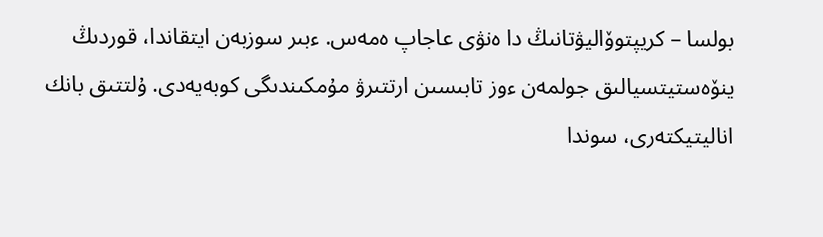بولسا – كريپتوۆاليۋتانىڭ دا ەنۋى عاجاپ ەمەس. ءبىر سوزبەن ايتقاندا، قوردىڭ ينۆەستيتسيالىق جولمەن ءوز تابىسىن ارتتىرۋ مۇمكىندىگى كوبەيەدى. ۇلتتىق بانك اناليتيكتەرى، سوندا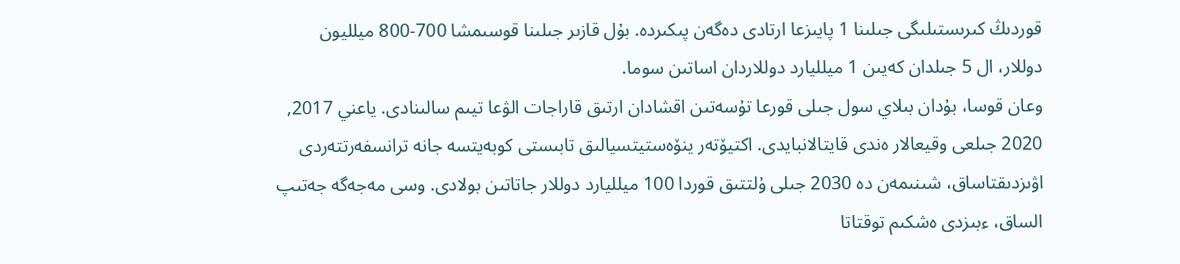قوردىڭ كىرىستىلىگى جىلىنا 1 پايىزعا ارتادى دەگەن پىكىردە. بۇل قازىر جىلىنا قوسىمشا 700-800 ميلليون دوللار، ال 5 جىلدان كەيىن 1 ميلليارد دوللاردان اساتىن سوما.
وعان قوسا، بۇدان بىلاي سول جىلى قورعا تۇسەتىن اقشادان ارتىق قاراجات الۋعا تيىم سالىنادى. ياعني 2017, 2020 جىلعى وقيعالار ەندى قايتالانبايدى. اكتيۆتەر ينۆەستيتسيالىق تابىستى كوبەيتسە جانە ترانسفەرتتەردى اۋىزدىقتاساق، شىنىمەن دە 2030 جىلى ۇلتتىق قوردا 100 ميلليارد دوللار جاتاتىن بولادى. وسى مەجەگە جەتىپ الساق، ءبىزدى ەشكىم توقتاتا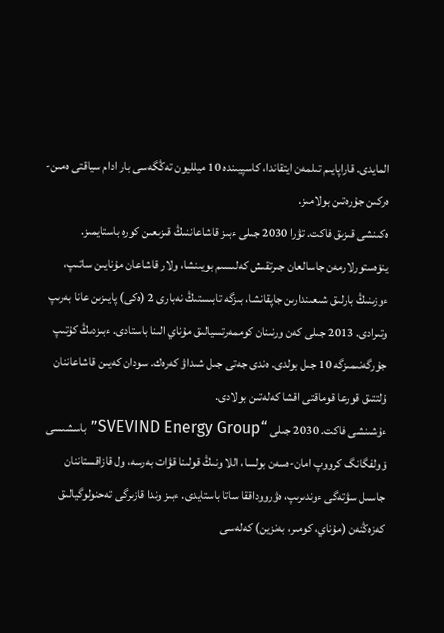المايدى. قاراپايىم تىلمەن ايتقاندا، كاسپيىندە 10 ميلليون تەڭگەسى بار ادام سياقتى ەمىن-ەركىن جۇرەتىن بولامىز.
ەكىنشى قىزىق فاكت. تۋرا 2030 جىلى ءبىز قاشاعاننىڭ قىزىعىن كورە باستايمىز. ينۆەستورلارمەن جاسالعان جىرتقىش كەلىسىم بويىنشا، ولار قاشاعان مۇنايىن ساتىپ، ءوزىنىڭ بارلىق شىعىندارىن جاپقانشا، بىزگە تابىستىڭ نەبارى 2 (ەكى) پايىزىن عانا بەرىپ وتىرادى. 2013 جىلى كەن ورنىنان كوممەرتسيالىق مۇناي الىنا باستادى. ءبىزدىڭ كۇتىپ جۇرگەنىمىزگە 10 جىل بولدى. ەندى جەتى جىل شىداۋ كەرەك. سودان كەيىن قاشاعاننان ۇلتتىق قورعا قوماقتى اقشا كەلەتىن بولادى.
ءۇشىنشى فاكت. 2030 جىلى “SVEVIND Energy Group” باسشىسى ۆولفگانگ كرووپ امان-ەسەن بولسا، اللا ونىڭ قولىنا قۋات بەرسە، ول قازاقستاننان جاسىل سۋتەگى ءوندىرىپ، ەۋرووداققا ساتا باستايدى. ءبىز وندا قازىرگى تەحنولوگيالىق كەزەڭنەن (مۇناي، كومىر، بەنزين) كەلەسى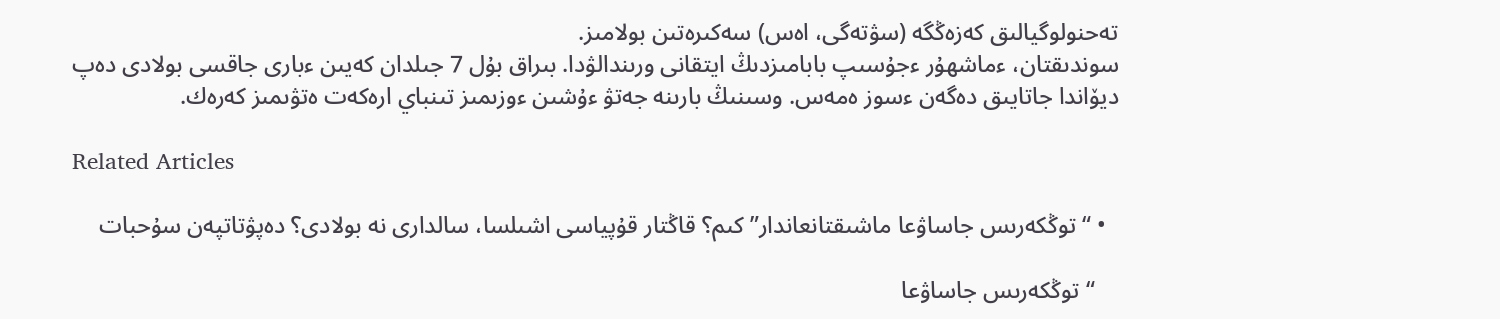تەحنولوگيالىق كەزەڭگە (سۋتەگى، اەس) سەكىرەتىن بولامىز.
سوندىقتان، ءماشھۇر ءجۇسىپ بابامىزدىڭ ايتقانى ورىندالۋدا. بىراق بۇل 7 جىلدان كەيىن ءبارى جاقسى بولادى دەپ ديۆاندا جاتايىق دەگەن ءسوز ەمەس. وسىنىڭ بارىنە جەتۋ ءۇشىن ءوزىمىز تىنباي ارەكەت ەتۋىمىز كەرەك.

Related Articles

  • “توڭكەرىس جاساۋعا ماشىقتانعاندار” كىم؟ قاڭتار قۇپياسى اشىلسا، سالدارى نە بولادى؟ دەپۋتاتپەن سۇحبات

    “توڭكەرىس جاساۋعا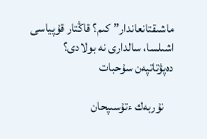ماشىقتانعاندار” كىم؟ قاڭتار قۇپياسى اشىلسا، سالدارى نە بولادى؟ دەپۋتاتپەن سۇحبات

    نۇربەك ءتۇسىپحان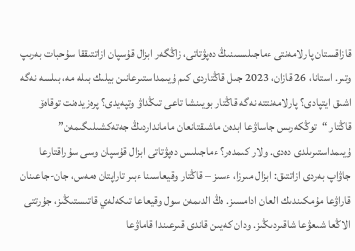قازاقستان پارلامەنتى ءماجىلىسىنىڭ دەپۋتاتى، زاڭگەر ابزال قۇسپان ازاتتىققا سۇحبات بەرىپ وتىر. استانا، 26 قازان، 2023 جىل قاڭتاردى كىم ۇيىمداستىرعانىن بيلىك بىلە مە، بىلسە نەگە اشىق ايتپادى؟ پارلامەنتتە نەگە قاڭتار بويىنشا تاعى تىڭداۋ وتپەيدى؟ پرەزيدەنت توقاەۆ قاڭتار “توڭكەرىس جاساۋعا ابدەن ماشىقتانعان مامانداردىڭ جەتەكشىلىگىمەن” ۇيىمداستىرىلدى دەدى. ولار كىمدەر؟ ءماجىلىس دەپۋتاتى ابزال قۇسپان وسى سۇراقتارعا جاۋاپ بەردى ازاتتىق: ابزال مىرزا، ءسىز – قاڭتار وقيعاسىنا ءبىر تاراپتان ەمەس، جان-جاعىنان قاراۋعا مۇمكىندىك العان ادامسىز. ەڭ الدىمەن سول وقيعاعا تىكەلەي قاتىستىڭىز، جۇرتتى الاڭعا شىعۋعا شاقىردىڭىز. ودان كەيىن قاندى قىرعىندا قاماۋعا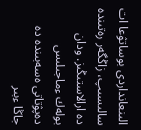الىنعانداردى بوساتۋعا ات سالىسىپ، زاڭگەر رەتىندە دە ارالاستىڭىز. ودان بولەك ءماجىلىس دەپۋتاتى ەسەبىندە دە جاڭا ءبىر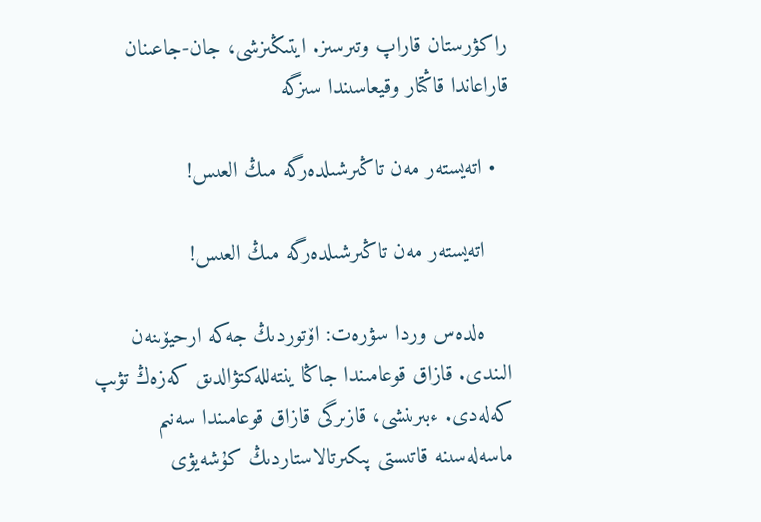راكۋرستان قاراپ وتىرسىز. ايتىڭىزشى، جان-جاعىنان قاراعاندا قاڭتار وقيعاسىندا سىزگە

  • اتەيستەر مەن تاڭىرشىلدەرگە مىڭ العىس!

    اتەيستەر مەن تاڭىرشىلدەرگە مىڭ العىس!

    ەلدەس وردا سۋرەت: اۆتوردىڭ جەكە ارحيۆىنەن الىندى. قازاق قوعامىندا جاڭا ينتەللەكتۋالدىق كەزەڭ تۋىپ كەلەدى. ءبىرىنشى، قازىرگى قازاق قوعامىندا سەنىم ماسەلەسىنە قاتىستى پىكىرتالاستاردىڭ كۇشەيۋى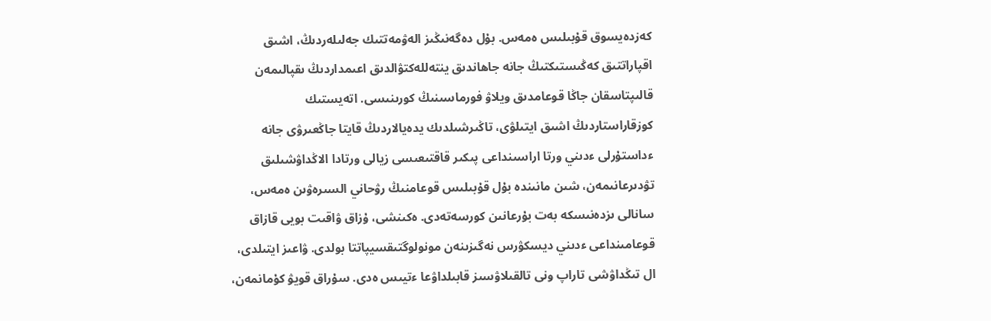كەزدەيسوق قۇبىلىس ەمەس. بۇل دەگەنىڭىز الەۋمەتتىك جەلىلەردىڭ، اشىق اقپاراتتىق كەڭىستىكتىڭ جانە جاھاندىق ينتەللەكتۋالدىق اعىمداردىڭ ىقپالىمەن قالىپتاسقان جاڭا قوعامدىق ويلاۋ فورماسىنىڭ كورىنىسى. اتەيستىك كوزقاراستاردىڭ اشىق ايتىلۋى، تاڭىرشىلدىك يدەيالاردىڭ قايتا جاڭعىرۋى جانە ءداستۇرلى ءدىني ورتا اراسىنداعى پىكىر قاقتىعىسى زيالى ورتادا الاڭداۋشىلىق تۋدىرعانىمەن، شىن مانىندە بۇل قۇبىلىس قوعامنىڭ رۋحاني السىرەۋىن ەمەس، سانالى ىزدەنىسكە بەت بۇرعانىن كورسەتەدى. ەكىنشى، ۇزاق ۋاقىت بويى قازاق قوعامىنداعى ءدىني ديسكۋرس نەگىزىنەن مونولوگتىقسيپاتتا بولدى. ۋاعىز ايتىلدى، ال تىڭداۋشى تاراپ ونى تالقىلاۋسىز قابىلداۋعا ءتيىس ەدى. سۇراق قويۋ كۇمانمەن،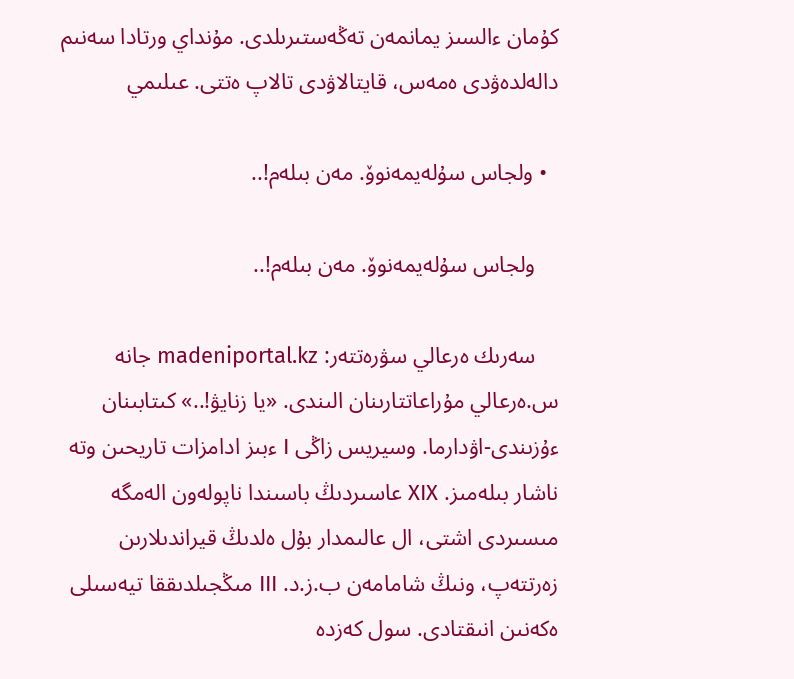كۇمان ءالسىز يمانمەن تەڭەستىرىلدى. مۇنداي ورتادا سەنىم دالەلدەۋدى ەمەس، قايتالاۋدى تالاپ ەتتى. عىلىمي

  • ولجاس سۇلەيمەنوۆ. مەن بىلەم!..

    ولجاس سۇلەيمەنوۆ. مەن بىلەم!..

    سەرىك ەرعالي سۋرەتتەر: madeniportal.kz جانە س.ەرعالي مۇراعاتتارىنان الىندى. «يا زنايۋ!..» كىتابىنان ءۇزىندى-اۋدارما. وسيريس زاڭى I ءبىز ادامزات تاريحىن وتە ناشار بىلەمىز. XIX عاسىردىڭ باسىندا ناپولەون الەمگە مىسىردى اشتى، ال عالىمدار بۇل ەلدىڭ قيراندىلارىن زەرتتەپ، ونىڭ شامامەن ب.ز.د. III مىڭجىلدىققا تيەسىلى ەكەنىن انىقتادى. سول كەزدە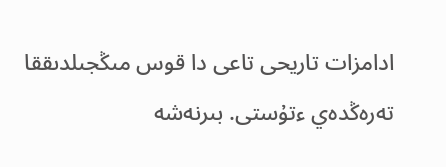ادامزات تاريحى تاعى دا قوس مىڭجىلدىققا تەرەڭدەي ءتۇستى. بىرنەشە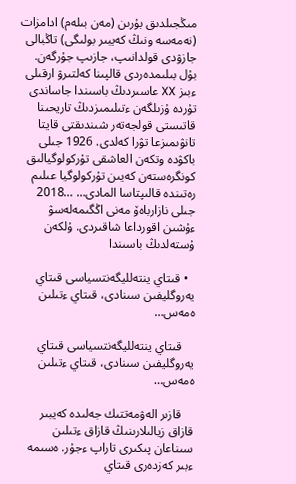مىڭجىلدىق بۇرىن (مەن بىلەم) ادامزات (نەمەسە ونىڭ كەيبىر بولىگى) تاڭبالى جازۋدى قولدانىپ، جازىپ جۇرگەن. بۇل بىلىمدەردى قالپىنا كەلتىرۋ ارقىلى ءبىز XX عاسىردىڭ باسىندا جاساندى تۇردە ۇزىلگەن ءتىلىمىزدىڭ تاريحىنا قاتىستى قولجەتەر شىندىقتى قايتا تانۋىمىزعا تۋرا كەلدى. 1926 جىلى باكۋدە وتكەن العاشقى تۇركولوگيالىق كونگرەستەن كەيىن تۇركولوگيا عىلىم رەتىندە قالىپتاسا المادى… …2018 جىلى نازارباەۆ مەنى اڭگىمەلەسۋ ءۇشىن اقورداعا شاقىردى. ۇلكەن ۇستەلدىڭ باسىندا

  • قىتاي ينتەلليگەنتسياسى قىتاي يەروگليفىن سىنادى، قىتاي ءتىلىن ەمەس…

    قىتاي ينتەلليگەنتسياسى قىتاي يەروگليفىن سىنادى، قىتاي ءتىلىن ەمەس…

    قازىر الەۋمەتتىك جەلىدە كەيبىر قازاق زيالىلارىنىڭ قازاق ءتىلىن سىناعان پىكىرى تاراپ ءجۇر. ەسىمە ءبىر كەزدەرى قىتاي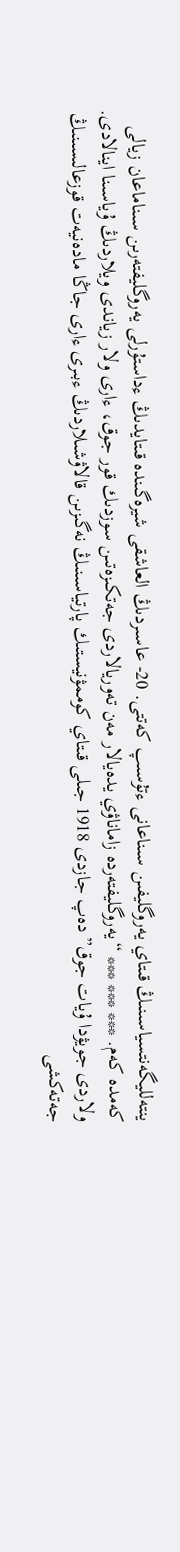ينتەلليگەنتسياسىنىڭ قىتاي يەروگليفىن سىناعانى ءتۇسىپ كەتتى. 20- عاسىردىڭ العاشقى شيرەگىندە قىتايدىڭ ءداستۇرلى يەروگليفتەرىن سىناماعان زيالى كەمدە كەم. *** *** *** “يەروگليفتەردە زاماناۋي يدەيالار مەن تەوريالاردى جەتكىزەتىن سوزدىك قور جوق، ءارى ولار زياندى ويلاردىڭ ۇياسىنا اينالادى. ولاردى جويۋدا ۇيات جوق” دەپ جازدى 1918 جىلى قىتاي كوممۋنيستىك پارتياسىنىڭ نەگىزىن قالاۋشىلاردىڭ ءبىرى ءارى جاڭا مادەنيەت قوزعالىسىنىڭ جەتەكشى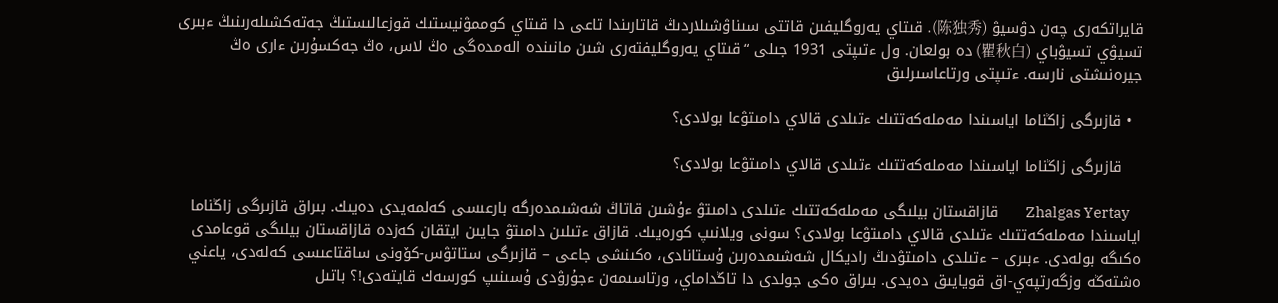قايراتكەرى چەن دۋسيۋ (陈独秀). قىتاي يەروگليفىن قاتتى سىناۋشىلاردىڭ قاتارىندا تاعى دا قىتاي كوممۋنيستىك قوزعالىستىڭ جەتەكشىلەرىنىڭ ءبىرى تسيۋي تسيۋباي (瞿秋白) دە بولعان. ول ءتىپتى 1931 جىلى “قىتاي يەروگليفتەرى شىن مانىندە الەمدەگى ەڭ لاس، ەڭ جەكسۇرىن ءارى ەڭ جيرەنىشتى نارسە. ءتىپتى ورتاعاسىرلىق

  • قازىرگى زاڭناما اياسىندا مەملەكەتتىك ءتىلدى قالاي دامىتۋعا بولادى؟

    قازىرگى زاڭناما اياسىندا مەملەكەتتىك ءتىلدى قالاي دامىتۋعا بولادى؟

    Zhalgas Yertay         قازاقستان بيلىگى مەملەكەتتىك ءتىلدى دامىتۋ ءۇشىن قاتاڭ شەشىمدەرگە بارعىسى كەلمەيدى دەيىك. بىراق قازىرگى زاڭناما اياسىندا مەملەكەتتىك ءتىلدى قالاي دامىتۋعا بولادى؟ سونى ويلانىپ كورەيىك. قازاق ءتىلىن دامىتۋ جايىن ايتقان كەزدە قازاقستان بيلىگى قوعامدى ەكىگە بولەدى. ءبىرى – ءتىلدى دامىتۋدىڭ راديكال شەشىمدەرىن ۇستانادى، ەكىنشى جاعى – قازىرگى ستاتۋس-كۆونى ساقتاعىسى كەلەدى، ياعني ەشتەڭە وزگەرتپەي-اق قويايىق دەيدى. بىراق ەكى جولدى دا تاڭداماي، ورتاسىمەن ءجۇرۋدى ۇسىنىپ كورسەك قايتەدى!؟ باتىل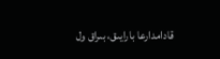قادامدارعا بارايىق، بىراق ول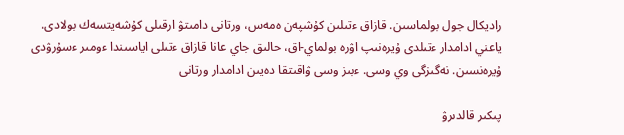راديكال جول بولماسىن. قازاق ءتىلىن كۇشپەن ەمەس، ورتانى دامىتۋ ارقىلى كۇشەيتسەك بولادى. ياعني ادامدار ءتىلدى ۇيرەنىپ اۋرە بولماي-اق، حالىق جاي عانا قازاق ءتىلى اياسىندا ءومىر ءسۇرۋدى ۇيرەنسىن. نەگىزگى وي وسى. ءبىز وسى ۋاقىتقا دەيىن ادامدار ورتانى

پىكىر قالدىرۋ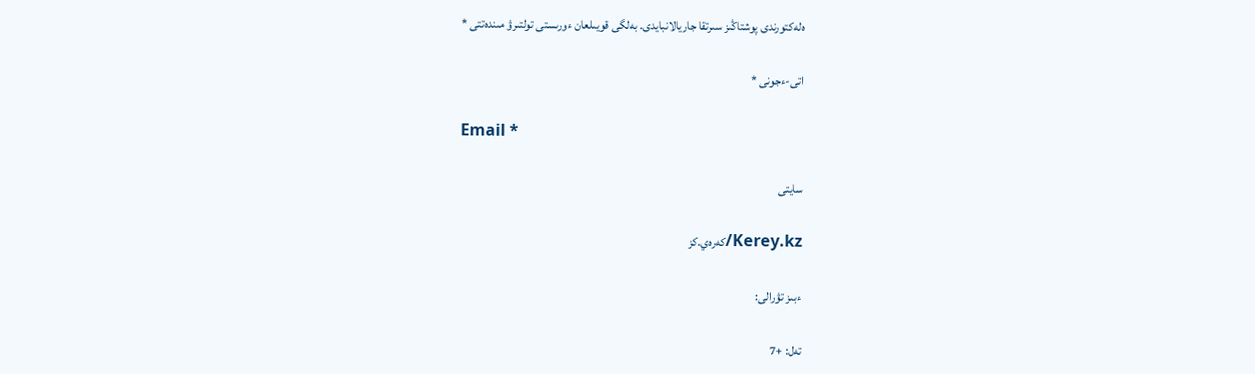ەلەكتورندى پوشتاڭىز سىرتقا جاريالانبايدى. بەلگى قويىلعان ءورىستى تولتىرۋ مىندەتتى *

اتى-ءجونى *

Email *

سايتى

Kerey.kz/كەرەي.كز

ءبىز تۋرالى:

تەل: +7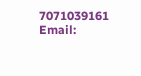7071039161
Email: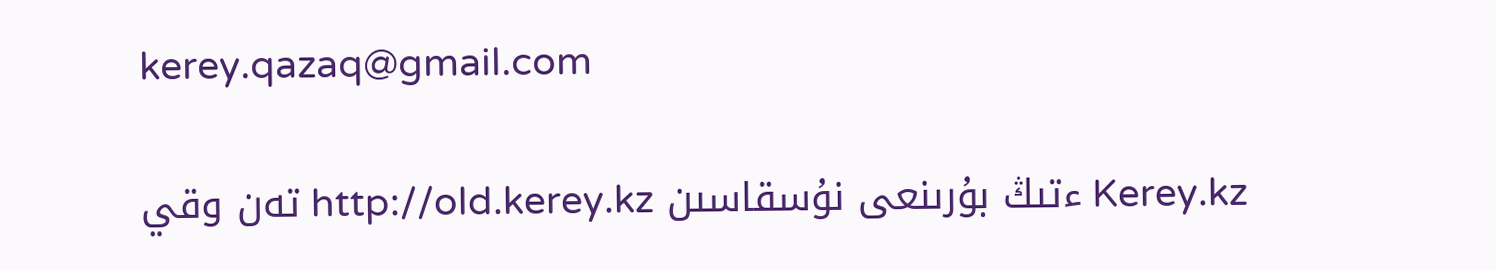kerey.qazaq@gmail.com

Kerey.kz ءتىڭ بۇرىنعى نۇسقاسىن http://old.kerey.kz تەن وقي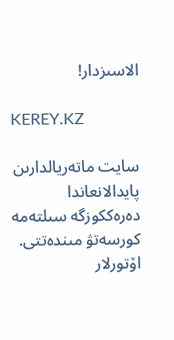الاسىزدار!

KEREY.KZ

سايت ماتەريالدارىن پايدالانعاندا دەرەككوزگە سىلتەمە كورسەتۋ مىندەتتى. اۆتورلار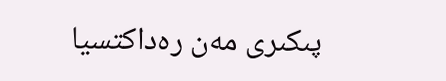پىكىرى مەن رەداكتسيا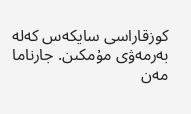كوزقاراسى سايكەس كەلە بەرمەۋى مۇمكىن. جارناما مەن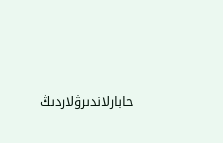حابارلاندىرۋلاردىڭ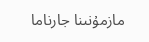مازمۇنىنا جارناما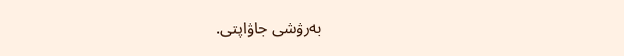بەرۋشى جاۋاپتى.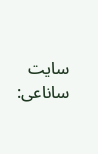سايت ساناعى: